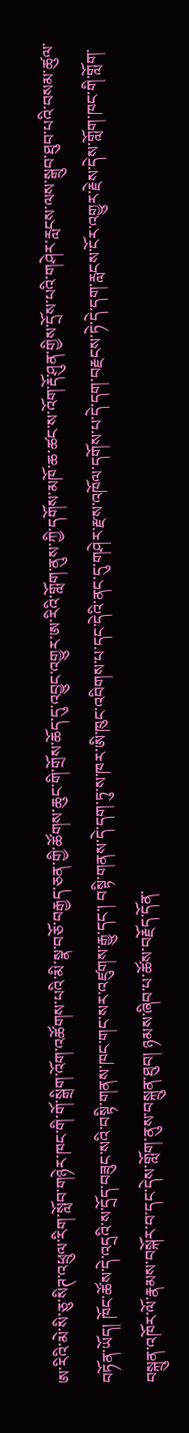ཨ་རིའི་མེ་སི་ཅུ་སིཊ་འཕྲུལ་རིག་སློབ་གཉེར་ཁང་གི་གོ་སྒྲིག་འོག་འཚོགས་པའི་མི་སྣ་བཅོ་བརྒྱད་ཅན་གྱི་ཚོགས་ཆུང་གི་གྲོས་ཆོད་དུ་འབྱུང་འགྱུར་ཨ་རིའི་གློག་ནུས་ཀྱི་དགོས་མཁོ་ཆ་ཚང་ས་འོག་རྡོ་ཤུན་གྱིས་དྲོས་པའི་གཤེར་རླངས་ལས་སྒྲུབ་ཐུབ་པའི་བསམ་ཚུལ་བཏོན་ཡོད། ཁོང་ཚོས་དེ་འདྲའི་ས་དྲོད་བཟུང་སའི་བསྟི་གནས་ཁང་གང་སར་འཛུགས་རྒྱུ་དང་། བསྟི་གནས་དེ་དག་ཏུ་ས་ཁར་ཨི་ཁུང་འབིགས་པ་དང་དེའི་ནང་དུ་གཤེར་རྫས་འཁོལ་དགོས་པ་དེ་དག་བརྗངས་ཏེ་དེ་དག་རླངས་ངོར་འགྱུར་རྗེས་དེས་གློག་ཁང་གི་གློག་བསྐྲུན་འཁོར་ལོ་རྣམས་བསྐོར་བ་དང་དེས་གློག་ནུས་བསྐྲུན་ཐུབ། ཉམས་ཞིབ་པ་ཚོས་བརྗོད་དོན་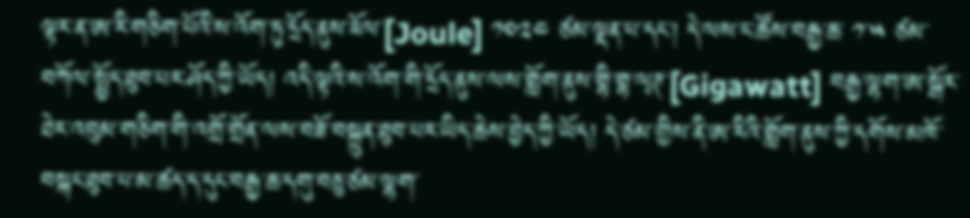ལྟར་ན་ཨ་རི་གཅིག་པོའི་ས་འོག་ཏུ་དྲོད་ནུས་ཇོལ་[Joule] ༡༠༢༤ ཙམ་ལྡན་པ་དང་། དེ་ལས་ང་ཚོས་བརྒྱ་ཆ་ ༡་༥ ཙམ་བཀོལ་སྤྱོད་ཐུབ་པར་ཤོད་ཀྱི་ཡོད། འདི་ལྟའི་ས་འོག་གི་དྲོད་ནུས་ལས་གློག་ནུས་གྷི་གྷ་ལྭཊ་[Gigawatt] བརྒྱ་ལྷག་ཨ་སྒོར་ཐེར་འབུམ་གཅིག་གི་འགྲོ་གྲོན་ལས་བཟོ་བསྐྲུན་ཐུབ་པར་ཡིད་ཆེས་བྱེད་ཀྱི་ཡོད། དེ་ཙམ་གྱིས་ནི་ཨ་རིའི་གློག་ནུས་ཀྱི་དགོས་མཁོ་བསྐང་ཐུབ་པ་མ་ཚད་ད་དུང་བརྒྱ་ཆ་དགུ་བཅུ་ཙམ་ལྷག་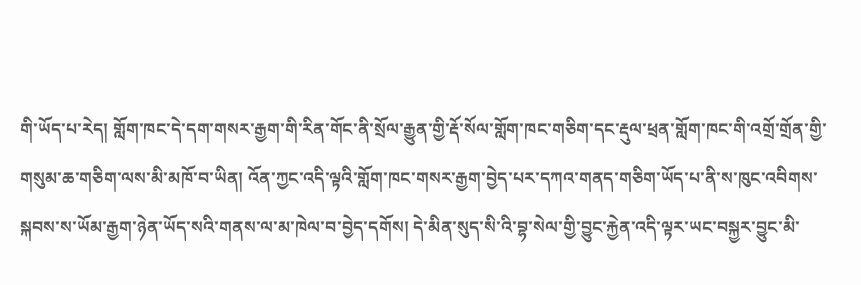གི་ཡོད་པ་རེད། གློག་ཁང་དེ་དག་གསར་རྒྱག་གི་རིན་གོང་ནི་སྲོལ་རྒྱུན་གྱི་རྡོ་སོལ་གློག་ཁང་གཅིག་དང་རྡུལ་ཕྲན་གློག་ཁང་གི་འགྲོ་གྲོན་གྱི་གསུམ་ཆ་གཅིག་ལས་མི་མཁོ་བ་ཡིན། འོན་ཀྱང་འདི་ལྟའི་གློག་ཁང་གསར་རྒྱག་བྱེད་པར་དཀའ་གནད་གཅིག་ཡོད་པ་ནི་ས་ཁུང་འབིགས་སྐབས་ས་ཡོམ་རྒྱག་ཉེན་ཡོད་སའི་གནས་ལ་མ་ཁེལ་བ་བྱེད་དགོས། དེ་མིན་སུད་སི་འི་བྷ་སེལ་གྱི་བྱུང་རྐྱེན་འདི་ལྟར་ཡང་བསྐྱར་བྱུང་མི་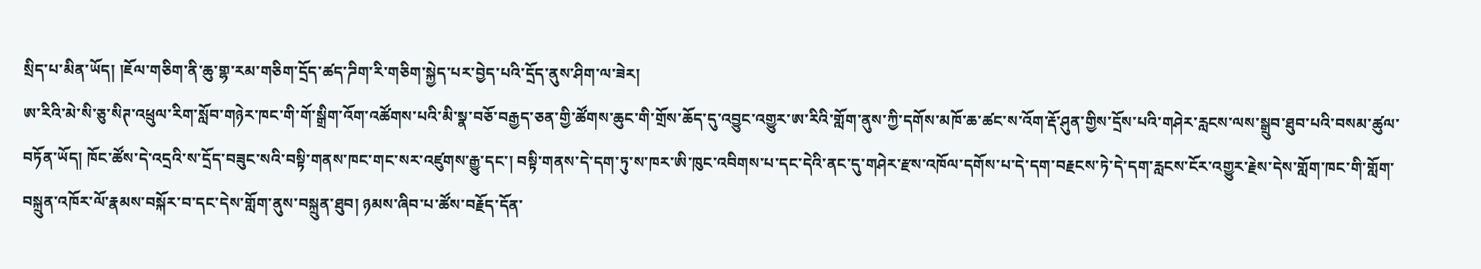སྲིད་པ་མིན་ཡོད། །ཇོལ་གཅིག་ནི་ཆུ་གྷ་རམ་གཅིག་དྲོད་ཚད་ཌིག་རི་གཅིག་སྐྱེད་པར་བྱེད་པའི་དྲོད་ནུས་ཤིག་ལ་ཟེར།
ཨ་རིའི་མེ་སི་ཅུ་སིཊ་འཕྲུལ་རིག་སློབ་གཉེར་ཁང་གི་གོ་སྒྲིག་འོག་འཚོགས་པའི་མི་སྣ་བཅོ་བརྒྱད་ཅན་གྱི་ཚོགས་ཆུང་གི་གྲོས་ཆོད་དུ་འབྱུང་འགྱུར་ཨ་རིའི་གློག་ནུས་ཀྱི་དགོས་མཁོ་ཆ་ཚང་ས་འོག་རྡོ་ཤུན་གྱིས་དྲོས་པའི་གཤེར་རླངས་ལས་སྒྲུབ་ཐུབ་པའི་བསམ་ཚུལ་བཏོན་ཡོད། ཁོང་ཚོས་དེ་འདྲའི་ས་དྲོད་བཟུང་སའི་བསྟི་གནས་ཁང་གང་སར་འཛུགས་རྒྱུ་དང་། བསྟི་གནས་དེ་དག་ཏུ་ས་ཁར་ཨི་ཁུང་འབིགས་པ་དང་དེའི་ནང་དུ་གཤེར་རྫས་འཁོལ་དགོས་པ་དེ་དག་བརྗངས་ཏེ་དེ་དག་རླངས་ངོར་འགྱུར་རྗེས་དེས་གློག་ཁང་གི་གློག་བསྐྲུན་འཁོར་ལོ་རྣམས་བསྐོར་བ་དང་དེས་གློག་ནུས་བསྐྲུན་ཐུབ། ཉམས་ཞིབ་པ་ཚོས་བརྗོད་དོན་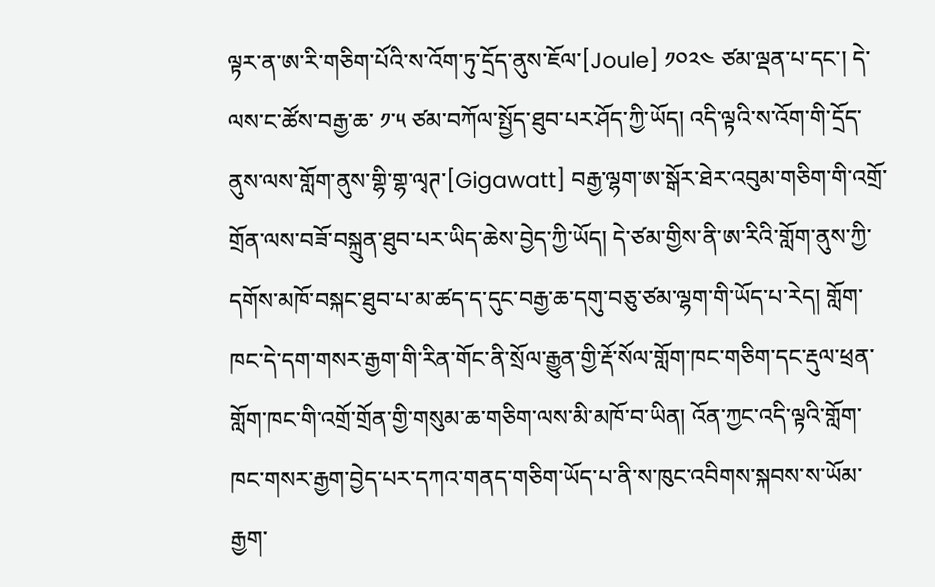ལྟར་ན་ཨ་རི་གཅིག་པོའི་ས་འོག་ཏུ་དྲོད་ནུས་ཇོལ་[Joule] ༡༠༢༤ ཙམ་ལྡན་པ་དང་། དེ་ལས་ང་ཚོས་བརྒྱ་ཆ་ ༡་༥ ཙམ་བཀོལ་སྤྱོད་ཐུབ་པར་ཤོད་ཀྱི་ཡོད། འདི་ལྟའི་ས་འོག་གི་དྲོད་ནུས་ལས་གློག་ནུས་གྷི་གྷ་ལྭཊ་[Gigawatt] བརྒྱ་ལྷག་ཨ་སྒོར་ཐེར་འབུམ་གཅིག་གི་འགྲོ་གྲོན་ལས་བཟོ་བསྐྲུན་ཐུབ་པར་ཡིད་ཆེས་བྱེད་ཀྱི་ཡོད། དེ་ཙམ་གྱིས་ནི་ཨ་རིའི་གློག་ནུས་ཀྱི་དགོས་མཁོ་བསྐང་ཐུབ་པ་མ་ཚད་ད་དུང་བརྒྱ་ཆ་དགུ་བཅུ་ཙམ་ལྷག་གི་ཡོད་པ་རེད། གློག་ཁང་དེ་དག་གསར་རྒྱག་གི་རིན་གོང་ནི་སྲོལ་རྒྱུན་གྱི་རྡོ་སོལ་གློག་ཁང་གཅིག་དང་རྡུལ་ཕྲན་གློག་ཁང་གི་འགྲོ་གྲོན་གྱི་གསུམ་ཆ་གཅིག་ལས་མི་མཁོ་བ་ཡིན། འོན་ཀྱང་འདི་ལྟའི་གློག་ཁང་གསར་རྒྱག་བྱེད་པར་དཀའ་གནད་གཅིག་ཡོད་པ་ནི་ས་ཁུང་འབིགས་སྐབས་ས་ཡོམ་རྒྱག་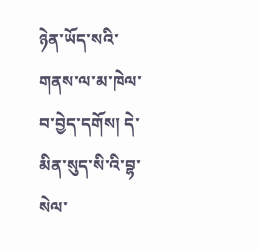ཉེན་ཡོད་སའི་གནས་ལ་མ་ཁེལ་བ་བྱེད་དགོས། དེ་མིན་སུད་སི་འི་བྷ་སེལ་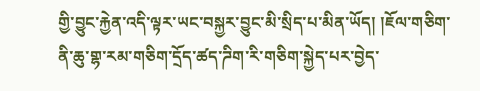གྱི་བྱུང་རྐྱེན་འདི་ལྟར་ཡང་བསྐྱར་བྱུང་མི་སྲིད་པ་མིན་ཡོད། །ཇོལ་གཅིག་ནི་ཆུ་གྷ་རམ་གཅིག་དྲོད་ཚད་ཌིག་རི་གཅིག་སྐྱེད་པར་བྱེད་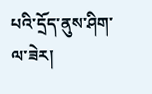པའི་དྲོད་ནུས་ཤིག་ལ་ཟེར།